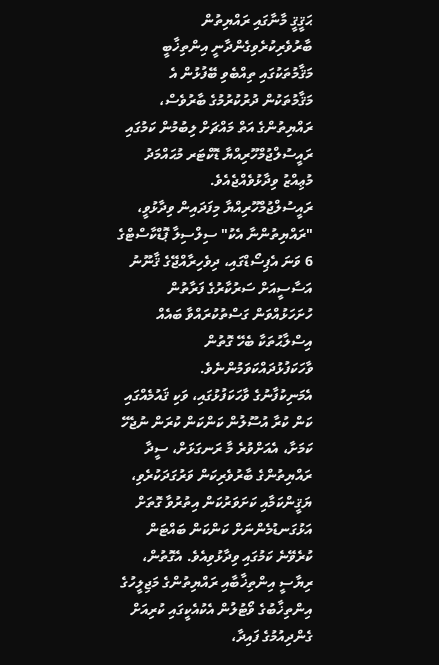ޙަޤީޤީ މާނާގައި ރައްޔިތުން ބާރުވެރިކުރެވިގެންދާނީ އިންތިޚާބީ މަޤާމުތަކުގައި ތިއްބެވި ބޭފުޅުން އެ މަޤާމުތަކުން ދުރުކުރުމުގެ ބާރުވެސް، ރައްޔިތުންގެ އަތް މައްޗަށް ލިބުމުން ކަމުގައި ރައީސުލްޖުމްހޫރިއްޔާ ޑޮކްޓަރ މުޙައްމަދު މުޢިއްޒު ވިދާޅުވެއްޖެއެވެ.
ރައީސުލްޖުމްހޫރިއްޔާ މިފަދައިން ވިދާޅުވީ، "ރައްޔިތުންނާ އެކު" ސިލްސިލާ ޕޮޑްކާސްޓްގެ 6 ވަނަ އެޕިސޯޑްގައި، ދިވެހިރާއްޖޭގެ ޤާނޫނު އަސާސީއަށް ސަރުކާރުގެ ފަރާތުން ހުށަހަޅުއްވަން ގަސްތުކުރައްވާ ބައެއް އިސްލާޙުތަކާ ބެހޭ ގޮތުން ވާހަކަފުޅުދައްކަވަމުންނެވެ.
އެމަނިކުފާނުގެ ވާހަކަފުޅުގައި، ވަކި ޤައުމެއްގައި ކަން ކުރާ އުސޫލުން ކަންކަން ކުރަން ނުޖެހޭ ކަމަށާ، އެއަށްވުރެ މާ ރަނގަޅަށް، ސީދާ ރައްޔިތުންގެ ބާރުވެރިކަން ވަރުގަދަކުރެވި، ޔަޤީންކަމާއި ކަށަވަރުކަން އިތުރުވާ ގޮތަށް އަޅުގަނޑުމެންނަށް ކަންކަން ބައްޓަން ކުރެވޭނެ ކަމުގައި ވިދާޅުވިއެވެ. އެގޮތުން، ރިޔާސީ އިންތިޚާބާއި ރައްޔިތުންގެ މަޖިލީހުގެ އިންތިޚާބުގެ ވޯޓުލުން އެކުއެކީގައި ކުރިއަށް ގެންދިއުމުގެ ފައިދާ،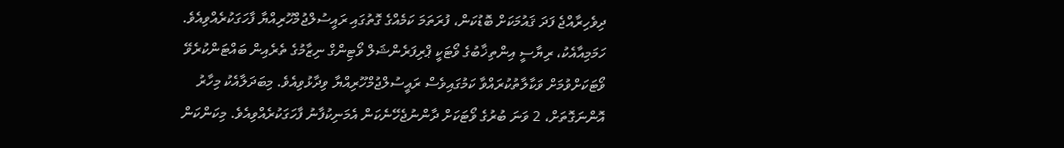ދިވެހިރާއްޖެ ފަދަ ޤައުމަކަށް ބޮޑުކަން، ފުރަތަމަ ކަމެއްގެ ގޮތުގައި ރައީސުލްޖުމްހޫރިއްޔާ ފާހަގަކުރެއްވިއެވެ.
ހަމަމިއާއެކު، ރިޔާސީ އިންތިޚާބުގެ ވޯޓަކީ ޕްރިފަރެންޝަލް ވޯޓިންގް ނިޒާމުގެ ތެރެއިން ބައްޓަންކުރެވޭ ވޯޓަކަށްވުމަށް ވަކާލާތުކުރައްވާ ކަމުގައިވެސް ރައީސުލްޖުމްހޫރިއްޔާ ވިދާޅުވިއެވެ. މިބަދަލާއެކު މިހާރު އޮންނަގޮތަށް، 2 ވަނަ ބުރުގެ ވޯޓަކަށް ދާންނުޖެހޭނެކަން އެމަނިކުފާނު ފާހަގަކުރެއްވިއެވެ. މިކަންކަން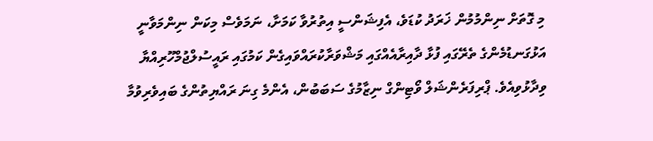މި ގޮތަށް ނިންމުމުން ޚަރަދު ކުޑަވެ، އެފިޝަންސީ އިތުރުވާ ކަމަށާ، ނަމަވެސް މިކަން ނިންމަވާނީ އަޅުގަނޑުމެންގެ ތެރޭގައި ފުޅާ ދާއިރާއެއްގައި މަޝްވަރާކުރައްވައިގެން ކަމުގައި ރައީސުލްޖުމްހޫރިއްޔާ ވިދާޅުވިއެވެ. ޕްރިފަރެންޝަލް ވޯޓިންގް ނިޒާމުގެ ސަބަބުން، އެންމެ ގިނަ ރައްޔިތުންގެ ބައިވެރިވުމާ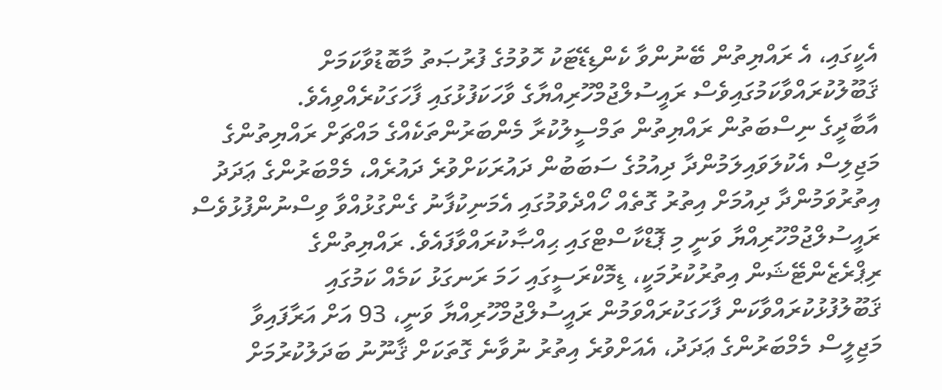އެކީގައި، އެ ރައްޔިތުން ބޭނުންވާ ކެންޑިޑޭޓަކު ހޮވުމުގެ ފުރުޞަތު މާބޮޑުވާކަމަށް ޤަބޫލުކުރައްވާކަމުގައިވެސް ރައީސުލްޖުމްހޫރިއްޔާގެ ވާހަކަފުޅުގައި ފާހަގަކުރެއްވިއެވެ.
އާބާދީގެ ނިސްބަތުން ރައްޔިތުން ތަމްސީލުކުރާ މެންބަރުންތަކެއްގެ މައްޗަށް ރައްޔިތުންގެ މަޖިލިސް އެކުލަވައިލަމުންދާ ދިއުމުގެ ސަބަބުން ދައުރަކަށްވުރެ ދައުރެއް، މެމްބަރުންގެ ޢަދަދު އިތުރުވަމުންދާ ދިއުމަށް އިތުރު ގޮތެއް ހޯއްދެވުމުގައި އެމަނިކުފާނު ގެންގުޅުއްވާ ވިސްނުންފުޅުވެސް ރައީސުލްޖުމްހޫރިއްޔާ ވަނީ މި ޕޮޑްކާސްޓްގައި ޙިއްޞާކުރައްވާފައެވެ. ރައްޔިތުންގެ ރިޕްރެޒެންޓޭޝަން އިތުރުކުރުމަކީ، ޑިމޮކްރަސީގައި ހަމަ ރަނގަޅު ކަމެއް ކަމުގައި ޤަބޫލުފުޅުކުރައްވާކަން ފާހަގަކުރައްވަމުން ރައީސުލްޖުމްހޫރިއްޔާ ވަނީ، 93 އަށް އަރާފައިވާ މަޖިލީސް މެމްބަރުންގެ ޢަދަދު، އެއަށްވުރެ އިތުރު ނުވާނެ ގޮތަކަށް ޤާނޫނު ބަދަލުކުރުމަށް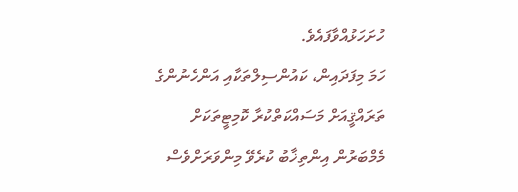ހުށަހަޅުއްވާފައެވެ.
ހަމަ މިފަދައިން، ކައުންސިލްތަކާއި އަންހެނުންގެ ތަރައްޤީއަށް މަސައްކަތްކުރާ ކޮމިޓީތަކަށް މެމްބަރުން އިންތިޚާބު ކުރެވޭ މިންވަރަށްވެސް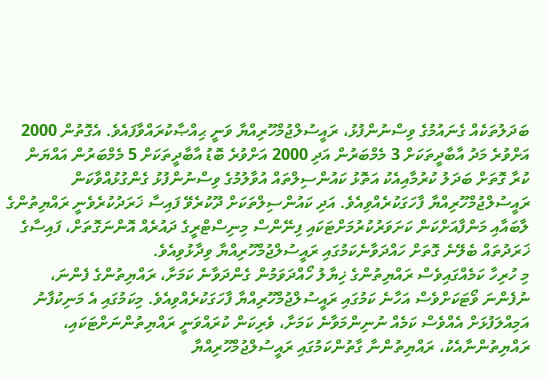ބަދަލުތަކެއް ގެނައުމުގެ ވިސްނުންފުޅު، ރައީސުލްޖުމްހޫރިއްޔާ ވަނީ ޙިއްޞާކުރައްވާފައެވެ. އެގޮތުން 2000 އަށްވުރެ މަދު އާބާދީތަކަށް 3 މެމްބަރުން އަދި 2000 އަށްވުރެ ބޮޑު އާބާދީތަކަށް 5 މެމްބަރުން އައްޔަން ކުރާ ގޮތަށް ބަދަލު ކުރުމާއިއެކު އަތޮޅު ކައުންސިލްތައް އުވާލުމުގެ ވިސްނުންފުޅު ގެންގުޅުއްވާކަން ރައީސުލްޖުމްހޫރިއްޔާ ފާހަގަކުރެއްވިއެވެ. އަދި ކައުންސިލްތަކަށް ދޫކުރެވޭ ފައިސާ ޚަރަދުކުރެވެނީ ރައްޔިތުންގެ ލާބައާއި މަންފާއަށްކަން ކަށަވަރުކުރުމަށްޓަކައި ފިނޭންސް މިނިސްޓްރީގެ ދައުރެއް އޮންނަގޮތަށް، ފައިސާގެ ޚަރަދުތައް ބެލޭނެ ގޮތަށް ހައްދަވާނެކަމުގައި ރައީސުލްޖުމްހޫރިއްޔާ ވިދާޅުވިއެވެ.
މި ހުރިހާ ކަމެއްގައިވެސް ރައްޔިތުންގެ ޚިޔާލު ހޯއްދަވަމުން ގެންދަވާނެ ކަމަށާ، ރައްޔިތުންގެ ފެންނަ، ނުފެންނަ ވޯޓަކަށްވެސް އަހާނެ ކަމުގައި ރައީސުލްޖުމްހޫރިއްޔާ ފާހަގަކުރެއްވިއެވެ. މިކަމުގައި އެ މަނިކުފާނު އަމިއްލަފުޅަށް އެއްވެސް ކަމެއް ނުނިންމަވާނެ ކަމަށާ، ވެރިކަން ކުރައްވަނީ ރައްޔިތުންނަށްޓަކައި، ރައްޔިތުންނާއެކު، ރައްޔިތުންނާ ގާތުންކަމުގައި ރައީސުލްޖުމްހޫރިއްޔާ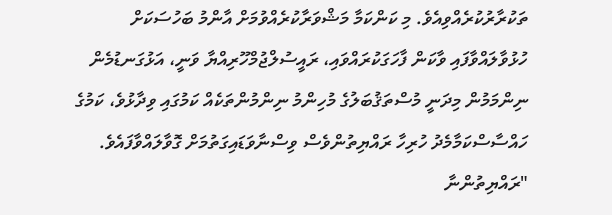ތަކުރާރުކުރެއްވިއެވެ. މި ކަންކަމާ މަޝްވަރާކުރެއްވުމަށް އާންމު ބަހުސަކަށް ހުޅުވާލައްވާފައި ވާކަން ފާހަގަކުރައްވައި، ރައީސުލްޖުމްހޫރިއްޔާ ވަނީ، އަޅުގަނޑުމެން ނިންމަމުން މިދަނީ މުސްތަޤުބަލުގެ މުހިންމު ނިންމުންތަކެއް ކަމުގައި ވިދާޅުވެ، ކަމުގެ ހައްސާސްކަމާމެދު ހުރިހާ ރައްޔިތުންވެސް ވިސްނާވަޑައިގަތުމަށް ގޮވާލައްވާފައެވެ.
"ރައްޔިތުންނާ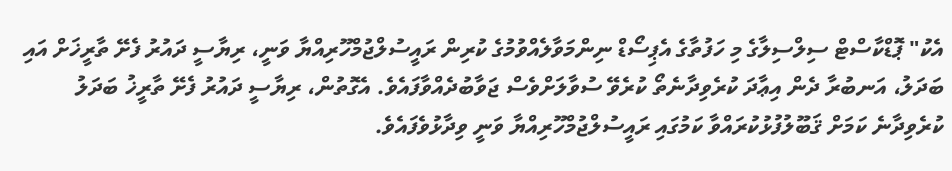އެކު" ޕޮޑްކާސްޓް ސިލްސިލާގެ މި ހަފުތާގެ އެޕިސޯޑް ނިންމަވާލެއްވުމުގެ ކުރިން ރައީސުލްޖުމްހޫރިއްޔާ ވަނީ، ރިޔާސީ ދައުރު ފެށޭ ތާރީޚަށް އައި ބަދަލު، އަނބުރާ ދެން އިޢާދަ ކުރެވިދާނެތޯ ކުރެވޭ ސުވާލަށްވެސް ޖަވާބުދެއްވާފައެވެ. އެގޮތުން، ރިޔާސީ ދައުރު ފެށޭ ތާރީޚު ބަދަލު ކުރެވިދާނެ ކަމަށް ޤަބޫލުފުޅުކުރައްވާ ކަމުގައި ރައީސުލްޖުމްހޫރިއްޔާ ވަނީ ވިދާޅުވެފައެވެ.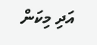އަދި މިކަން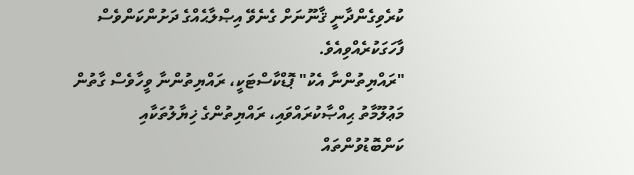ކުރެވިގެންދާނީ ޤާނޫނަށް ގެނެވޭ އިޞްލާޙެއްގެ ދަށުންކަންވެސް ފާހަގަކުރެއްވިއެވެ.
"ރައްޔިތުންނާ އެކު" ޕޮޑްކާސްޓަކީ، ރައްޔިތުންނާ ވީހާވެސް ގާތުން މަޢުލޫމާތު ޙިއްޞާކުރައްވައި، ރައްޔިތުންގެ ޚިޔާލުތަކާއި ކަންބޮޑުވުންތައް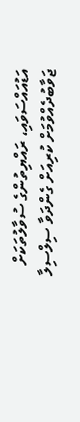އަޑުއައްސަވައި، ރައްޔިތުންގެ ސުވާލުތަކަށް ޖަވާބުދެއްވުމަށް ކުރިއަށް ގެންދަވާ ސިލްސިލާ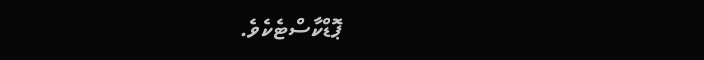ޕޮޑްކާސްޓެކެވެ.